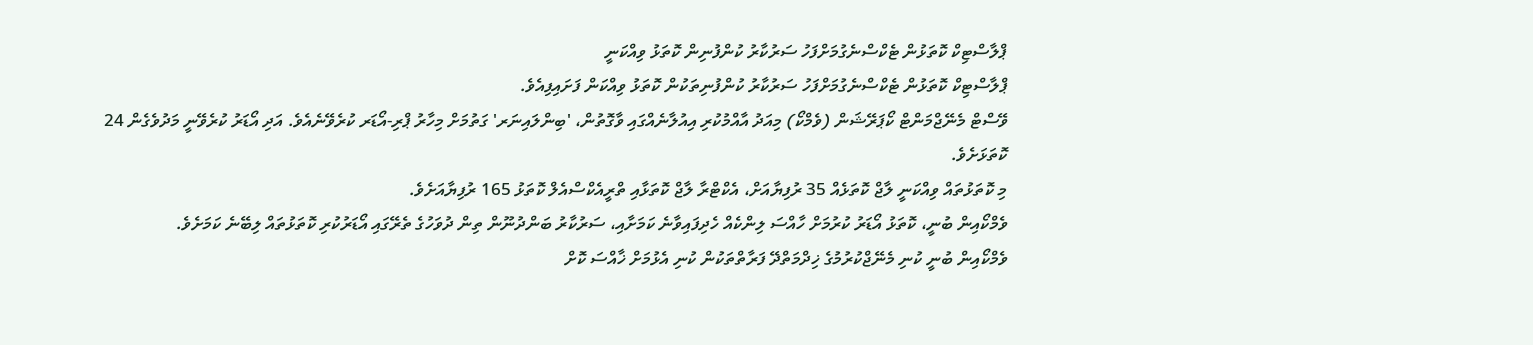ޕްލާސްޓިކް ކޮތަޅުން ޓެކްސްނެގުމަށްފަހު ސަރުކާރު ކުންފުނިން ކޮތަޅު ވިއްކަނީ
ޕްލާސްޓިކް ކޮތަޅުން ޓެކްސްނެގުމަށްފަހު ސަރުކާރު ކުންފުނިތަކުން ކޮތަޅު ވިއްކަން ފަށައިފިއެވެ.
ވޭސްޓް މެނޭޖްމަންޓް ކޯޕަރޭޝަން (ވެމްކޯ) މިއަދު އާއްމުކުރި އިއުލާނެއްގައި ވާގޮތުން، 'ބިންލައިނަރ' ގަތުމަށް މިހާރު ޕްރި-އޯޑަރ ކުރެވޭނެއެވެ. އަދި އޯޑަރު ކުރެވޭނީ މަދުވެގެން 24 ކޮތަޅަށެވެ.
މި ކޮތަޅުތައް ވިއްކަނީ ލާޖް ކޮތަޅެއް 35 ރުފިޔާއަށް، އެކްޓްރާ ލާޖް ކޮތަޅާއި ތްރީއެކްސްއެލް ކޮތަޅު 165 ރުފިޔާއަށެވެ.
ވެމްކޯއިން ބުނީ، ކޮތަޅު އޯޑަރު ކުރުމަށް ހާއްސަ ލިންކެއް ހެދިފައިވާނެ ކަމަށާއި، ސަރުކާރު ބަންދުނޫން ތިން ދުވަހުގެ ތެރޭގައި އޯޑަރުކުރި ކޮތަޅުތައް ލިބޭނެ ކަމަށެވެ.
ވެމްކޯއިން ބުނީ ކުނި މެނޭޖްކުރުމުގެ ޚިދްމަތްދޭ ފަރާތްތަކުން ކުނި އެޅުމަށް ޚާއްސަ ކޮށް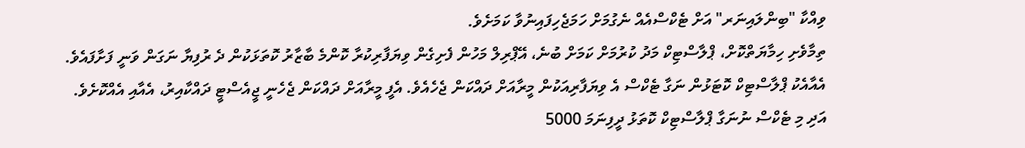ވިއްކާ "ބިންލައިނަރ" އަށް ޓެކްސްއެއް ނެގުމަށް ހަމަޖެހިފައިނުވާ ކަމަށެވެ.
ތިމާވެށި ހިމާޔަތްކޮށް، ޕްލާސްޓިކް މަދު ކުރުމަށް ކަމަށް ބުނެ، އޭޕްރިލް މަހުން ފެށިގެން ވިޔަފާރިކުރާ ކޮންމެ ބާޒާރު ކޮތަޅަކުން ދެ ރުފިޔާ ނަގަން ވަނީ ފަށާފައެވެ.
އެއާއެކު ޕްލާސްޓިކް ކޮޓަޅުން ނަގާ ޓެކްސް އެ ވިޔަފާރިއަކުން މީރާއަށް ދައްކަން ޖެހެއެވެ. އެފީ މީރާއަށް ދައްކަން ޖެހެނީ ޖީއެސްޓީ ދައްކާއިރު، އެއާއި އެއްކޮށެވެ.
އަދި މި ޓެކްސް ނުނަގާ ޕްލާސްޓިކް ކޮތަޅު ދީފިނަމަ 5000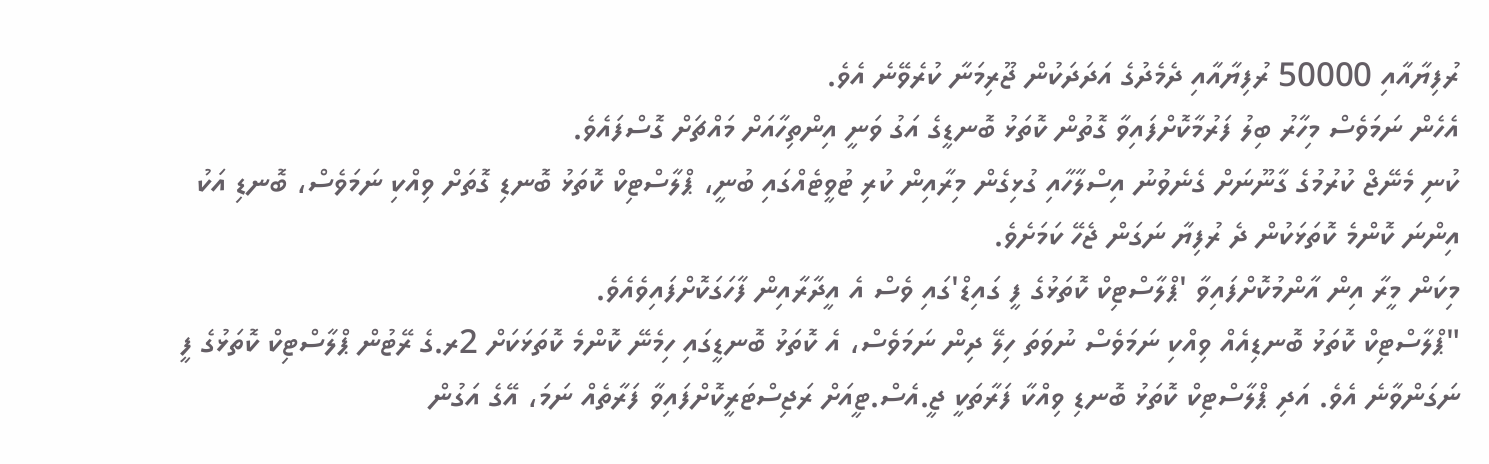ރުފިޔާއާއި 50000 ރުފިޔާއާއި ދެމެދުގެ އަދަދަކުން ޖޫރިމަނާ ކުރެވޭނެ އެވެ.
އެހެން ނަމަވެސް މިހާރު ބިލު ފަރުމާކޮށްފައިވާ ގޮތުން ކޮތަޅު ބޮނޑީގެ އަގު ވަނީ އިންތިހާއަށް މައްޗަށް ގޮސްފައެވެ.
ކުނި މެނޭޖް ކުރުމުގެ ގާނޫނަށް ގެނެވުނު އިސްލާހާއި ގުޅިގެން މިރާއިން ކުރި ޓުވީޓެއްގައި ބުނީ، ޕްލާސްޓިކް ކޮތަޅު ބޮނޑި ގޮތަށް ވިއްކި ނަމަވެސް، ބޮނޑި އަކު އިންނަ ކޮންމެ ކޮތަޅަކުން ދެ ރުފިޔާ ނަގަން ޖެހޭ ކަމަށެވެ.
މިކަން މީރާ އިން އާންމުކޮށްފައިވާ 'ޕްލާސްޓިކް ކޮތަޅުގެ ފީ ގައިޑް'ގައި ވެސް އެ އީދާރާއިން ފާހަގަކޮށްފައިވެއެވެ.
"ޕްލާސްޓިކް ކޮތަޅު ބޮނޑިއެއް ވިއްކި ނަމަވެސް ނުވަތަ ހިލޭ ދިން ނަމަވެސް، އެ ކޮތަޅު ބޮނޑީގައި ހިމެނޭ ކޮންމެ ކޮތަޅަކަށް 2ރ.ގެ ރޭޓުން ޕްލާސްޓިކް ކޮތަޅުގެ ފީ ނަގަންވާނެ އެވެ. އަދި ޕްލާސްޓިކް ކޮތަޅު ބޮނޑި ވިއްކާ ފަރާތަކީ ޖީ.އެސް.ޓީއަށް ރަޖިސްޓަރީކޮށްފައިވާ ފަރާތެއް ނަމަ، އޭގެ އަގުން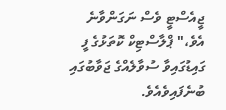ޖީއެސްޓީ ވެސް ނަގަންވާނެ އެވެ،" ޕްލާސްޓިކް ކޮތަޅުގެ ފީ ގައިޑުގައިވާ ސުވާލެއްގެ ޖަވާބުގައި ބުނެފައިވެއެވެ.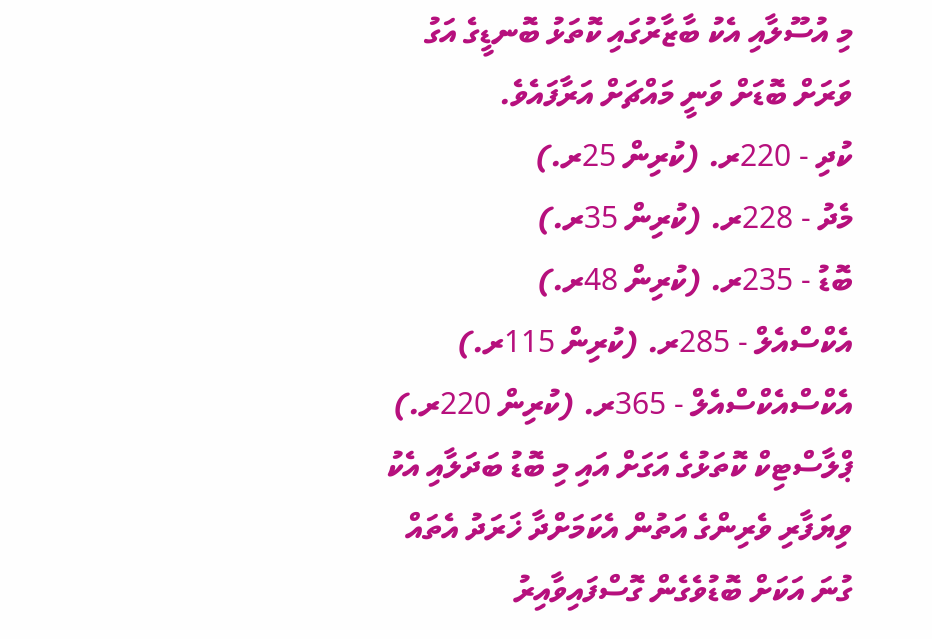މި އުސޫލާއި އެކު ބާޒާރުގައި ކޮތަޅު ބޮނޑީގެ އަގު ވަރަށް ބޮޑަށް ވަނީ މައްޗަށް އަރާފައެވެ.
ކުދި - 220ރ. (ކުރިން 25ރ.)
މެދު - 228ރ. (ކުރިން 35ރ.)
ބޮޑު - 235ރ. (ކުރިން 48ރ.)
އެކްސްއެލް - 285ރ. (ކުރިން 115ރ.)
އެކްސްއެކްސްއެލް - 365ރ. (ކުރިން 220ރ.)
ޕްލާސްޓިކް ކޮތަޅުގެ އަގަށް އައި މި ބޮޑު ބަދަލާއި އެކު ވިޔަފާރި ވެރިންގެ އަތުން އެކަމަށްދާ ޚަރަދު އެތައް ގުނަ އަކަށް ބޮޑުވެގެން ގޮސްފައިވާއިރު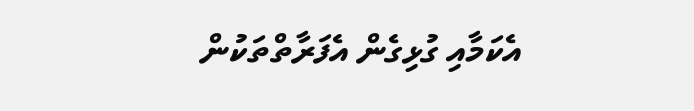އެކަމާއި ގުޅިގެން އެފަރާތްތަކުން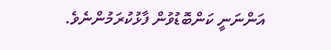އަންނަނީ ކަންބޮޑުވުން ފާޅުކުރަމުންނެވެ.